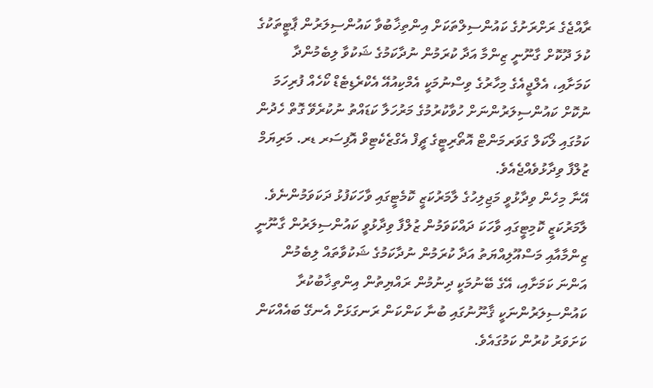ރާއްޖެގެ ރަށްރަށުގެ ކައުންސިލްތަކަށް އިންތިޚާބުވާ ކައުންސިލަރުން ޕާޓީތަކުގެ ކުލަ ދޫކޮށް ގާނޫނީ ޒިންމާ އަދާ ކުރަމުން ނުދާކަމުގެ ޝަކުވާ ލިބެމުންދާ ކަމަށާއި، އެލްޖީއެގެ މިހާރުގެ ވިސްނުމަކީ އެމްކިއުއޭ އެކްރެޑިޓެޑް ކޯހެއް ފުރިހަމަ ނުކޮށް ކައުންސިލަރުންނަށް ހުވާކުރުމުގެ މަރުހަލާ ކަޑައްތު ނުކުރެވޭ ގޮތް ހެދުން ކަމުގައި ލޯކަލް ގަވަރމަންޓް އޮތޯރިޓީގެ ޗީފް އެގްޒެކެޓިވް އޮފިސަރ ޑރ. މަރިޔަމް ޒުލްފާ ވިދާޅުވެއްޖެއެވެ.
އޭނާ މިހެން ވިދާޅުވީ މަޖިލިހުގެ ލާމަރުކަޒީ ކޮމެޓީގައި ވާހަކަފުޅު ދަކަވަމުންނެވެ.
ލާމަރުކަޒީ ކޮމިޓީގައި ވާހަކަ ދައްކަވަމުން ޒުލްފާ ވިދާޅުވީ ކައުންސިލަރުން ގާނޫނީ ޒިންމާއާއި މަސްއޫލިއްޔަތު އަދާ ކުރަމުން ނުދާކަމުގެ ޝަކުވާތައް ލިބެމުން އަންނަ ކަމަށާއި، އޭގެ ބޭނުމަކީ ދިނުމުން ރައްޔިތުން އިންތިޚާބުކުރާ ކައުންސިލަރުންނަކީ ޤާނޫނުގައި ބުނާ ކަންކަން ރަނގަޅަށް އެނގޭ ބައެއްކަން ކަށަވަރު ކުރުން ކަމުގައެވެ.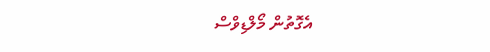އެގޮތުން މޯލްޑިވްސް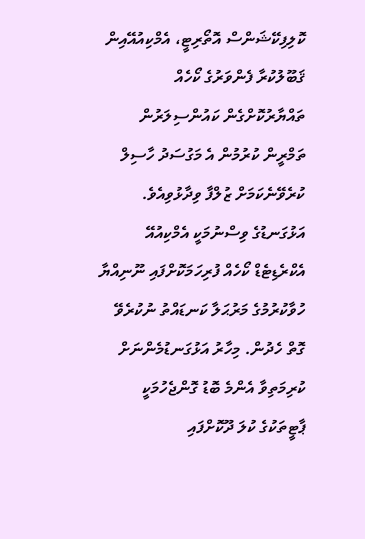ކޮލިފިކޭޝަންސް އޮތޯރިޓީ، އެމްކިއުއޭއިން ޤަބޫލުކުރާ ފެންވަރުގެ ކޯހެއް ތައްޔާރުކޮށްގެން ކައުންސިލަރުން ތަމްރީން ކުރުމުން އެ މަގުސަދު ހާސިލް ކުރެވޭނެކަމަށް ޒުލްފާ ވިދާޅުވިއެވެ.
އަޅުގަނޑުގެ ވިސްނުމަކީ އެމްކިއުއޭ އެކްރެޑިޓެޑް ކޯހެއް ފުރިހަމަކޮށްފައި ނޫނިއްޔާ ހުވާކުރުމުގެ މަރުޙަލާ ކަނޑައްތު ނުކުރެވޭ ގޮތް ހެދުން. މިހާރު އަޅުގަނޑުމެންނަށް ކުރިމަތިވާ އެންމެ ބޮޑު ގޮންޖެހުމަކީ ޕާޓީތަކުގެ ކުލަ ދޫކޮށްފައި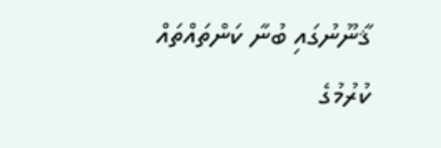ޤާނޫނުގައި ބުނާ ކަންތައްތައް ކުރުމުގެ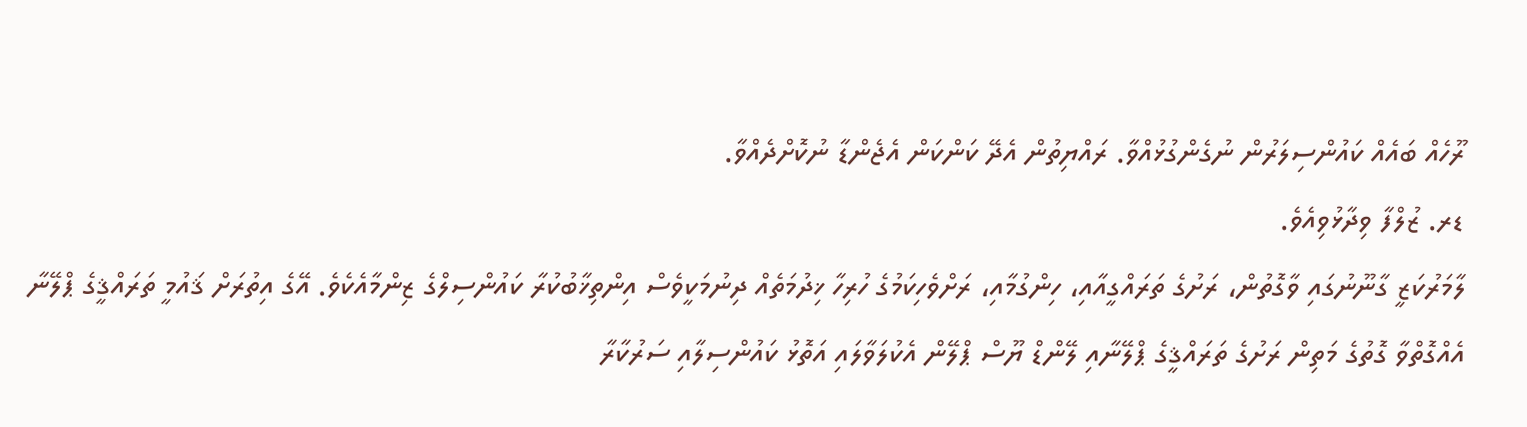ރޫހެއް ބައެއް ކައުންސިލަރުން ނުގެންގުޅުއްވާ. ރައްޔިތުން އެދޭ ކަންކަން އެޖެންޑާ ނުކޮށްދެއްވާ.
ޑރ. ޒުލްފާ ވިދާޅުވިއެވެ.
ލާމަރުކަޒީ ގާނޫނުގައި ވާގޮތުން، ރަށުގެ ތަރައްގީއާއި، ހިންގުމާއި، ރަށްވެހިކަމުގެ ހުރިހާ ޚިދުމަތެއް ދިނުމަކީވެސް އިންތިޚާބުކުރާ ކައުންސިލްގެ ޒިންމާއެކެވެ. އޭގެ އިތުރަށް ޤައުމީ ތަރައްޤީގެ ޕްލޭނާ އެއްގޮތްވާ ގޮތުގެ މަތިން ރަށުގެ ތަރައްޤީގެ ޕްލޭނާއި ލޭންޑް ޔޫސް ޕްލޭން އެކުލަވާލައި އަތޮޅު ކައުންސިލާއި ސަރުކާރާ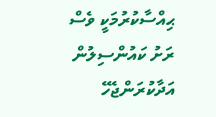ޙިއްސާކުރުމަކީ ވެސް ރަށު ކައުންސިލުން އަދާކުރަންޖެހޭ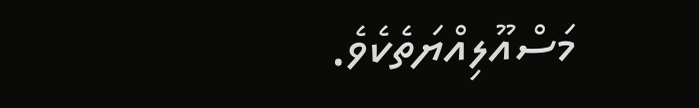މަސްއޫލިއްޔަތެކެވެ.